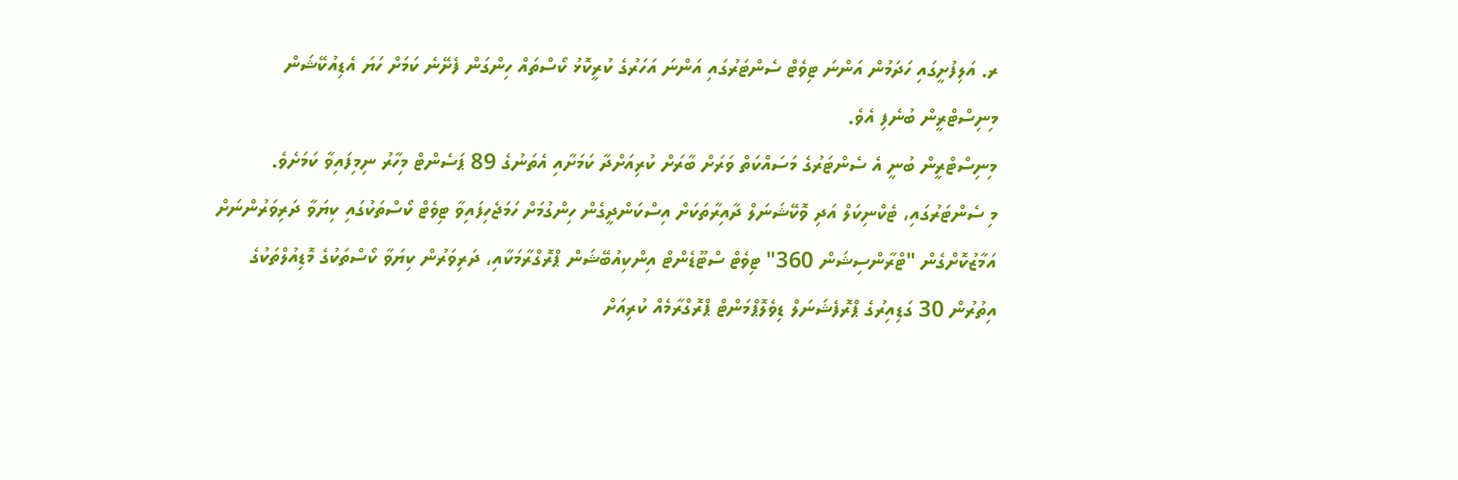ރ. އަލިފުށީގައި ހަދަމުން އަންނަ ޓިވެޓް ސެންޓަރުގައި އަންނަ އަހަރުގެ ކުރީކޮޅު ކޯސްތައް ހިންގަން ފެށޭނެ ކަމަށް ހަޔަ އެޑިއުކޭޝަން މިނިސްޓްރީން ބުނެފި އެވެ.
މިނިސްޓްރީން ބުނީ އެ ސެންޓަރުގެ މަސައްކަތް ވަރަށް ބާރަށް ކުރިއަށްދާ ކަމަށާއި އެތަނުގެ 89 ޕަސެންޓް މިހާރު ނިމިފައިވާ ކަމަށެވެ.
މި ސެންޓަރުގައި، ޓެކްނިކަލް އަދި ވޮކޭޝަނަލް ދާއިރާތަކަށް އިސްކަންދީގެން ހިންގުމަށް ހަމަޖެހިފައިވާ ޓިވެޓް ކޯސްތަކުގައި ކިޔަވާ ދަރިވަރުންނަށް އަމާޒުކޮށްގެން "ޓްރާންސިޝަން 360" ޓިވެޓް ސްޓޫޑެންޓް އިންކިއުބޭޝަން ޕްރޮގްރާމަކާއި، ދަރިވަރުން ކިޔަވާ ކޯސްތަކުގެ މޮޑިއުލްތަކުގެ އިތުރުން 30 ގަޑިއިރުގެ ޕްރޮފެޝަނަލް ޑިވެލޮޕްމަންޓް ޕްރޮގްރާމެއް ކުރިއަށް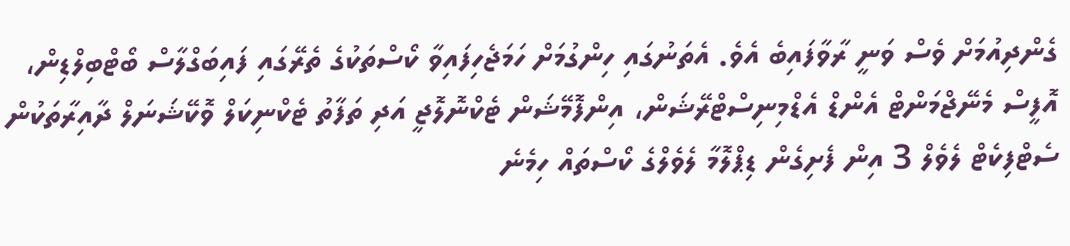ގެންދިއުމަށް ވެސް ވަނީ ރާވާފައިބެ އެވެ. އެތަނުގައި ހިންގުމަށް ހަމަޖެހިފައިވާ ކޯސްތަކުގެ ތެރޭގައި ފައިބަގްލާސް ބޯޓްބިލްޑިން، އޮފީސް މެނޭޖްމަންޓް އެންޑް އެޑްމިނިސްޓްރޭޝަން، އިންފޮމޭޝަން ޓެކްނޮލޮޖީ އަދި ތަފާތު ޓެކްނިކަލް ވޮކޭޝަނަލް ދާއިރާތަކުން ސެޓްފިކެޓް ލެވެލް 3 އިން ފެށިގެން ޑިޕްލޮމާ ލެވެލްގެ ކޯސްތައް ހިމެނެ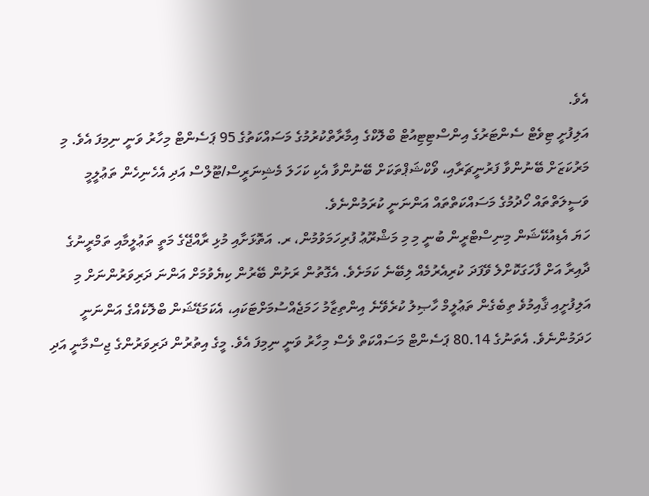އެވެ.
އަލިފުށީ ޓިވެޓް ސެންޓަރުގެ އިންސްޓިޓިއުޓް ބްލޮކްގެ އިމާރާތްކުރުމުގެ މަސައްކަތުގެ 95 ޕަސެންޓް މިހާރު ވަނީ ނިމިފަ އެވެ. މި މަރުކަޒަށް ބޭނުންވާ ފަރުނީޗަރާއި، ވޯކްޝަޕްތަކަށް ބޭނުންވާ އެކި ކަހަލަ މެޝިނަރީސް/ޓޫލްސް އަދި އެހެނިހެން ތަޢުލީމީ ވަސީލަތްތައް ހޯދުމުގެ މަސައްކަތްތައް އަންނަނީ ކުރަމުންނެވެ.
ހަޔަ އެޑިއުކޭޝަން މިނިސްޓްރީން ބުނީ މި މި މަޝްރޫޢު ފުރިހަމަވުމުން، ރ. އަތޮޅަށާއި މުޅި ރާއްޖޭގެ މަތީ ތަޢުލީމާއި ތަމްރީނުގެ ދާއިރާ އަށް ފާހަގަކޮށްލެ ވޭފަދަ ކުރިއެރުމެއް ލިބޭނެ ކަމަށެވެ. އެގޮތުން ރަށުން ބޭރުން ކިޔެވުމަށް އަންނަ ދަރިވަރުންނަށް މި އަލިފުށީއި ޤާއިމުވެ ތިބެގެން ތަޢުލީމް ހާޞިލު ކުރެވޭނެ އިންތިޒާމު ހަމަޖެއްސުމަށްޓަކައި، އެކަމަޑޭޝަން ބްލޮކެއްގެ އަންނަނީ ހަދަމުންނެވެ. އެތަނުގެ 80.14 ޕަސެންޓް މަސައްކަތް ވެސް މިހާރު ވަނީ ނިމިފަ އެވެ. މީގެ އިތުރުން ދަރިވަރުންގެ ޖިސްމާނީ އަދި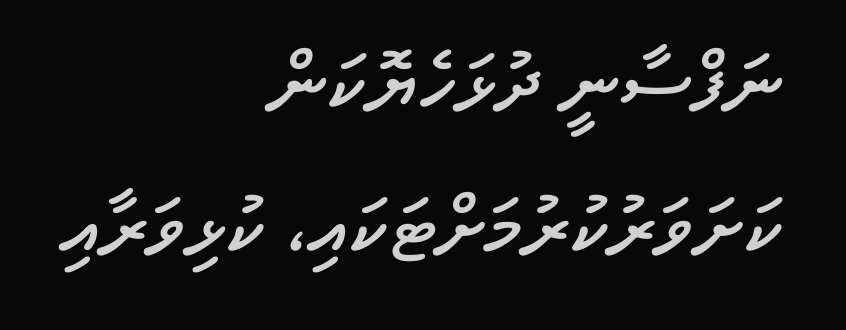ނަފްސާނީ ދުޅަހެޔޮކަން ކަށަވަރުކުރުމަށްޓަކައި، ކުޅިވަރާއި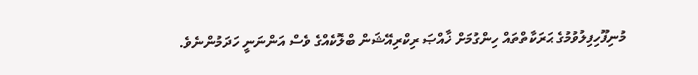މުނިފޫހިފިލުވުމުގެ ޙަރަކާތްތައް ހިންގުމަށް ޚާއްޞަ ރިކްރިއޭޝަން ބްލޮކެއްގެ ވެސް އަންނަނީ ހަދަމުންނެވެ.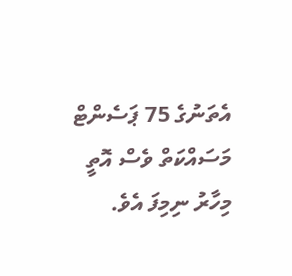އެތަނުގެ 75 ޕަސެންޓް މަސައްކަތް ވެސް އޮތީ މިހާރު ނިމިފަ އެވެ.